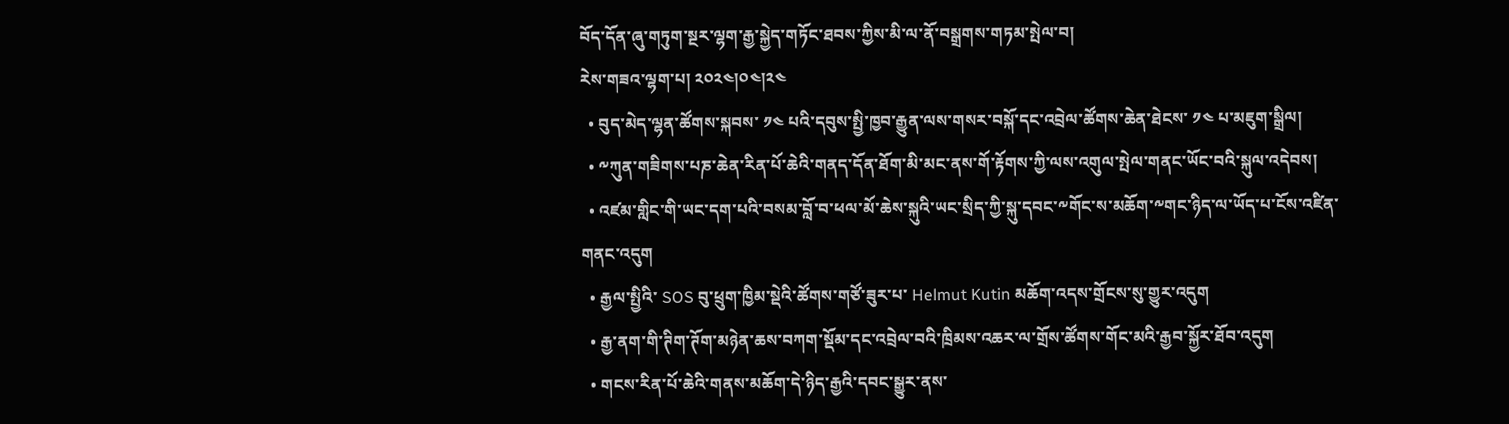བོད་དོན་ཞུ་གཏུག་སྔར་ལྷག་རྒྱ་སྐྱེད་གཏོང་ཐབས་ཀྱིས་མི་ལ་ནོ་བསྒྲགས་གཏམ་སྤེལ་བ།
རེས་གཟའ་ལྷག་པ། ༢༠༢༤།༠༤།༢༤
  • བུད་མེད་ལྷན་ཚོགས་སྐབས་ ༡༤ པའི་དབུས་སྤྱི་ཁྱབ་རྒྱུན་ལས་གསར་བསྐོ་དང་འབྲེལ་ཚོགས་ཆེན་ཐེངས་ ༡༤ པ་མཇུག་སྒྲིལ།
  • ༸ཀུན་གཟིགས་པཎ་ཆེན་རིན་པོ་ཆེའི་གནད་དོན་ཐོག་མི་མང་ནས་གོ་རྟོགས་ཀྱི་ལས་འགུལ་སྤེལ་གནང་ཡོང་བའི་སྐུལ་འདེབས།
  • འཛམ་གླིང་གི་ཡང་དག་པའི་བསམ་བློ་བ་ཕལ་མོ་ཆེས་སྐུའི་ཡང་སྲིད་ཀྱི་སྐུ་དབང་༸གོང་ས་མཆོག་༸གང་ཉིད་ལ་ཡོད་པ་ངོས་འཛིན་གནང་འདུག
  • རྒྱལ་སྤྱིའི་ SOS བུ་ཕྲུག་ཁྱིམ་སྡེའི་ཚོགས་གཙོ་ཟུར་པ་ Helmut Kutin མཆོག་འདས་གྲོངས་སུ་གྱུར་འདུག
  • རྒྱ་ནག་གི་ཊིག་ཊོག་མཉེན་ཆས་བཀག་སྡོམ་དང་འབྲེལ་བའི་ཁྲིམས་འཆར་ལ་གྲོས་ཚོགས་གོང་མའི་རྒྱབ་སྐྱོར་ཐོབ་འདུག
  • གངས་རིན་པོ་ཆེའི་གནས་མཆོག་དེ་ཉིད་རྒྱའི་དབང་སྒྱུར་ནས་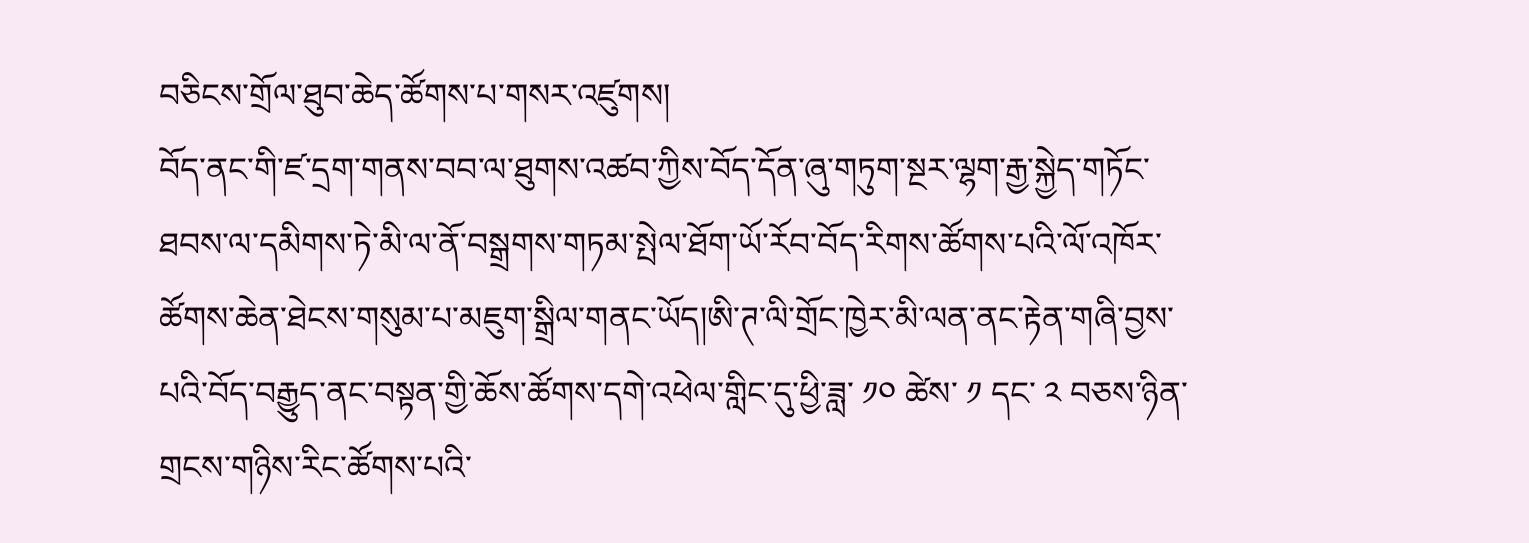བཅིངས་གྲོལ་ཐུབ་ཆེད་ཚོགས་པ་གསར་འཛུགས།
བོད་ནང་གི་ཛ་དྲག་གནས་བབ་ལ་ཐུགས་འཚབ་ཀྱིས་བོད་དོན་ཞུ་གཏུག་སྔར་ལྷག་རྒྱ་སྐྱེད་གཏོང་ཐབས་ལ་དམིགས་ཏེ་མི་ལ་ནོ་བསྒྲགས་གཏམ་སྤེལ་ཐོག་ཡོ་རོབ་བོད་རིགས་ཚོགས་པའི་ལོ་འཁོར་ཚོགས་ཆེན་ཐེངས་གསུམ་པ་མཇུག་སྒྲིལ་གནང་ཡོད།ཨི་ཊ་ལི་གྲོང་ཁྱེར་མི་ལན་ནང་རྟེན་གཞི་བྱས་པའི་བོད་བརྒྱུད་ནང་བསྟན་གྱི་ཆོས་ཚོགས་དགེ་འཕེལ་གླིང་དུ་ཕྱི་ཟླ་ ༡༠ ཚེས་ ༡ དང་ ༢ བཅས་ཉིན་གྲངས་གཉིས་རིང་ཚོགས་པའི་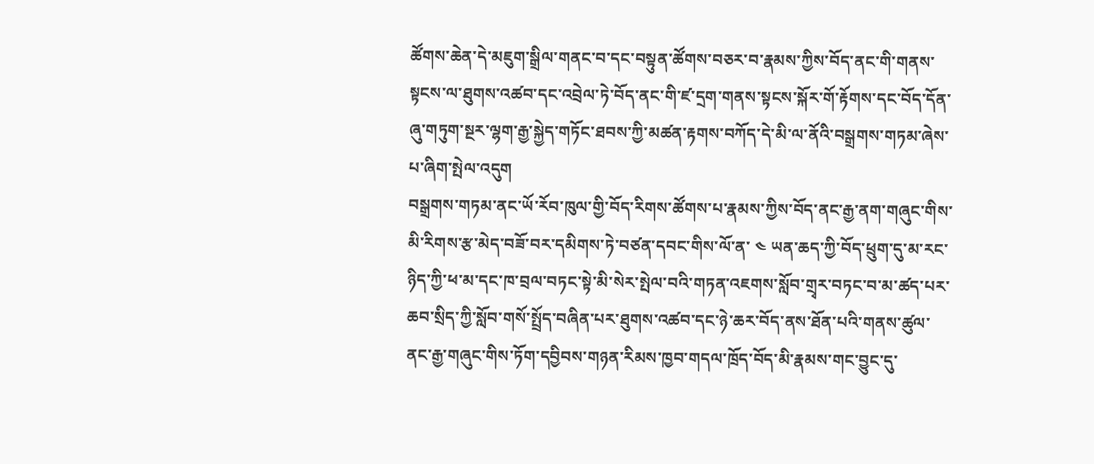ཚོགས་ཆེན་དེ་མཇུག་སྒྲིལ་གནང་བ་དང་བསྟུན་ཚོགས་བཅར་བ་རྣམས་ཀྱིས་བོད་ནང་གི་གནས་སྟངས་ལ་ཐུགས་འཚབ་དང་འབྲེལ་ཏེ་བོད་ནང་གི་ཛ་དྲག་གནས་སྟངས་སྐོར་གོ་རྟོགས་དང་བོད་དོན་ཞུ་གཏུག་སྔར་ལྷག་རྒྱ་སྐྱེད་གཏོང་ཐབས་ཀྱི་མཚན་རྟགས་བཀོད་དེ་མི་ལ་ནོའི་བསྒྲགས་གཏམ་ཞེས་པ་ཞིག་སྤེལ་འདུག
བསྒྲགས་གཏམ་ནང་ཡོ་རོབ་ཁུལ་གྱི་བོད་རིགས་ཚོགས་པ་རྣམས་ཀྱིས་བོད་ནང་རྒྱ་ནག་གཞུང་གིས་མི་རིགས་རྩ་མེད་བཟོ་བར་དམིགས་ཏེ་བཙན་དབང་གིས་ལོ་ན་ ༤ ཡན་ཆད་ཀྱི་བོད་ཕྲུག་དུ་མ་རང་ཉིད་ཀྱི་ཕ་མ་དང་ཁ་བྲལ་བཏང་སྟེ་མི་སེར་སྤེལ་བའི་གཏན་འཇགས་སློབ་གྲྭར་བཏང་བ་མ་ཚད་པར་ཆབ་སྲིད་ཀྱི་སློབ་གསོ་སྤྲོད་བཞིན་པར་ཐུགས་འཚབ་དང་ཉེ་ཆར་བོད་ནས་ཐོན་པའི་གནས་ཚུལ་ནང་རྒྱ་གཞུང་གིས་ཏོག་དབྱིབས་གཉན་རིམས་ཁྱབ་གདལ་ཁྲོད་བོད་མི་རྣམས་གང་བྱུང་དུ་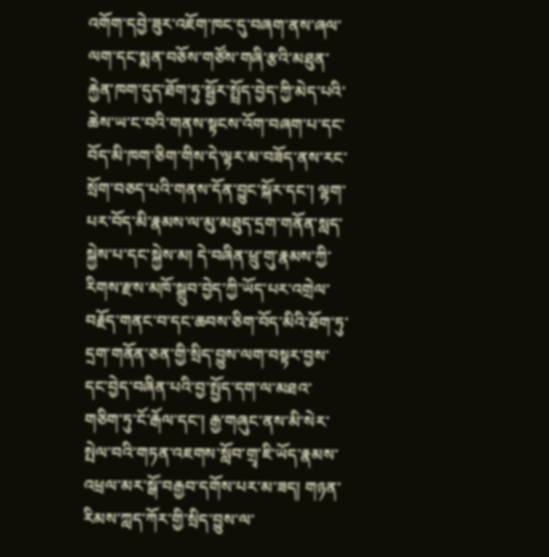འགོག་དབྱེ་ཟུར་འཇོག་ཁང་དུ་བཞག་ནས་ཞལ་ལག་དང་སྨན་བཅོས་གཙོས་གཞི་རྩའི་མཐུན་རྐྱེན་ཁག་དུད་ཐོག་ཏུ་སྦྱོར་སྤྲོད་བྱེད་ཀྱི་མེད་པའི་ཆེས་ཡ་ང་བའི་གནས་སྟངས་འོག་བཞག་པ་དང་བོད་མི་ཁག་ཅིག་གིས་དེ་ལྟར་མ་བཟོད་ནས་རང་སྲོག་བཅད་པའི་གནས་དོན་བྱུང་སྐོར་དང་། ལྷག་པར་བོད་མི་རྣམས་ལ་མུ་མཐུད་དྲག་གནོན་སླད་སྐྱེས་པ་དང་སྐྱེས་མ། དེ་བཞིན་ཕྲུ་གུ་རྣམས་ཀྱི་རིགས་རྫས་མཁོ་སྒྲུབ་བྱེད་ཀྱི་ཡོད་པར་འགྲེལ་བརྗོད་གནང་བ་དང་ཆབས་ཅིག་བོད་མིའི་ཐོག་ཏུ་དྲག་གནོན་ཅན་གྱི་སྲིད་བྱུས་ལག་བསྟར་བྱས་དང་བྱེད་བཞིན་པའི་བྱ་སྤྱོད་དག་ལ་མཐའ་གཅིག་ཏུ་ངོ་རྒོལ་དང་། རྒྱ་གཞུང་ནས་མི་སེར་སྤེལ་བའི་གཏན་འཇགས་སློབ་གྲྭ་ཇི་ཡོད་རྣམས་འཕྲལ་མར་སྒོ་བརྒྱབ་དགོས་པར་མ་ཟད། གཉན་རིམས་ཀླད་ཀོར་གྱི་སྲིད་བྱུས་ལ་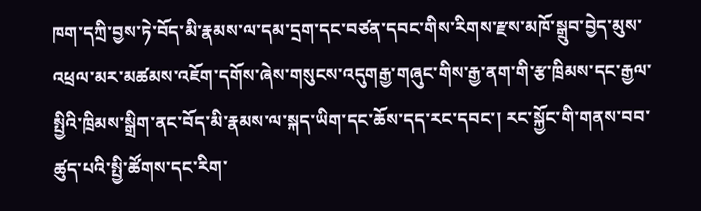ཁག་དཀྲི་བྱས་ཏེ་བོད་མི་རྣམས་ལ་དམ་དྲག་དང་བཙན་དབང་གིས་རིགས་རྫས་མཁོ་སྒྲུབ་བྱེད་མུས་འཕྲལ་མར་མཚམས་འཇོག་དགོས་ཞེས་གསུངས་འདུགརྒྱ་གཞུང་གིས་རྒྱ་ནག་གི་རྩ་ཁྲིམས་དང་རྒྱལ་སྤྱིའི་ཁྲིམས་སྒྲིག་ནང་བོད་མི་རྣམས་ལ་སྐད་ཡིག་དང་ཆོས་དད་རང་དབང་། རང་སྐྱོང་གི་གནས་བབ་ཚུད་པའི་སྤྱི་ཚོགས་དང་རིག་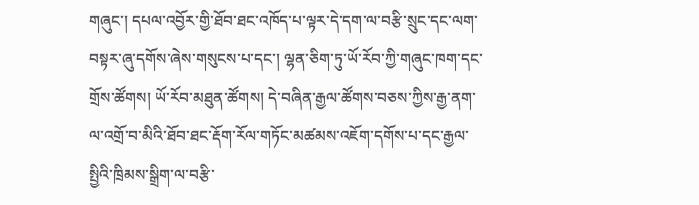གཞུང་། དཔལ་འབྱོར་གྱི་ཐོབ་ཐང་འཁོད་པ་ལྟར་དེ་དག་ལ་བརྩི་སྲུང་དང་ལག་བསྟར་ཞུ་དགོས་ཞེས་གསུངས་པ་དང་། ལྷན་ཅིག་ཏུ་ཡོ་རོབ་ཀྱི་གཞུང་ཁག་དང་གྲོས་ཚོགས། ཡོ་རོབ་མཐུན་ཚོགས། དེ་བཞིན་རྒྱལ་ཚོགས་བཅས་ཀྱིས་རྒྱ་ནག་ལ་འགྲོ་བ་མིའི་ཐོབ་ཐང་རྡོག་རོལ་གཏོང་མཚམས་འཇོག་དགོས་པ་དང་རྒྱལ་སྤྱིའི་ཁྲིམས་སྒྲིག་ལ་བརྩི་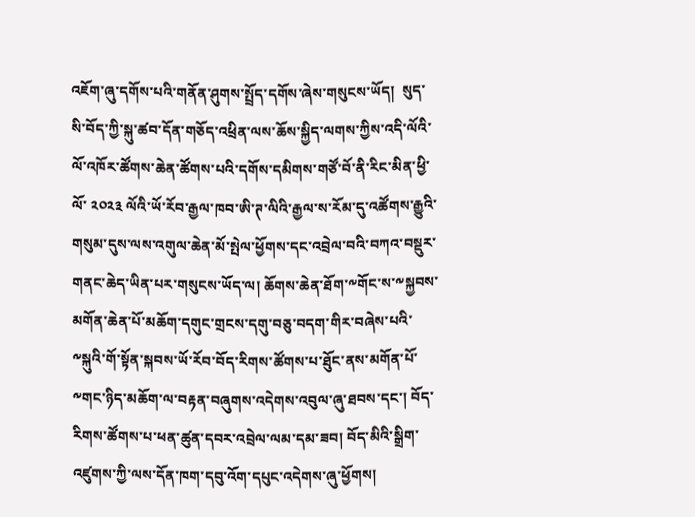འཇོག་ཞུ་དགོས་པའི་གནོན་ཤུགས་སྤྲོད་དགོས་ཞེས་གསུངས་ཡོད།  སུད་སི་བོད་ཀྱི་སྐུ་ཚབ་དོན་གཅོད་འཕྲིན་ལས་ཆོས་སྐྱིད་ལགས་ཀྱིས་འདི་ལོའི་ལོ་འཁོར་ཚོགས་ཆེན་ཚོགས་པའི་དགོས་དམིགས་གཙོ་བོ་ནི་རིང་མིན་ཕྱི་ལོ་ ༢༠༢༣ ལོའི་ཡོ་རོབ་རྒྱལ་ཁབ་ཨི་ཊ་ལིའི་རྒྱལ་ས་རོམ་དུ་འཚོགས་རྒྱུའི་གསུམ་དུས་ལས་འགུལ་ཆེན་མོ་སྤེལ་ཕྱོགས་དང་འབྲེལ་བའི་བཀའ་བསྡུར་གནང་ཆེད་ཡིན་པར་གསུངས་ཡོད་ལ། ཆོགས་ཆེན་ཐོག་༸གོང་ས་༸སྐྱབས་མགོན་ཆེན་པོ་མཆོག་དགུང་གྲངས་དགུ་བཅུ་བདག་གིར་བཞེས་པའི་༸སྐུའི་གོ་སྟོན་སྐབས་ཡོ་རོབ་བོད་རིགས་ཚོགས་པ་ཐོུང་ནས་མགོན་པོ་༸གང་ཉིད་མཆོག་ལ་བརྟན་བཞུགས་འདེགས་འབུལ་ཞུ་ཐབས་དང་། བོད་རིགས་ཚོགས་པ་ཕན་ཚུན་དབར་འབྲེལ་ལམ་དམ་ཟབ། བོད་མིའི་སྒྲིག་འཛུགས་ཀྱི་ལས་དོན་ཁག་དབུ་འོག་དཔུང་འདེགས་ཞུ་ཕྱོགས།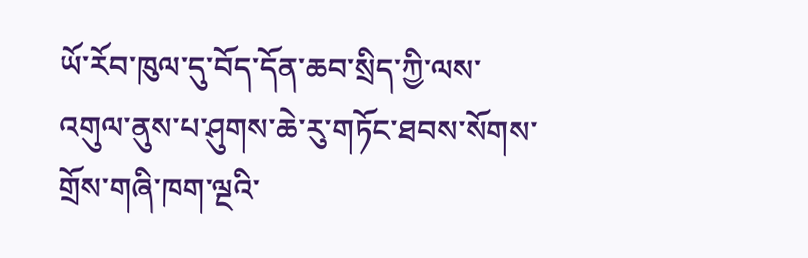ཡོ་རོབ་ཁུལ་དུ་བོད་དོན་ཆབ་སྲིད་ཀྱི་ལས་འགུལ་ནུས་པ་ཤུགས་ཆེ་རུ་གཏོང་ཐབས་སོགས་གྲོས་གཞི་ཁག་ལྔའི་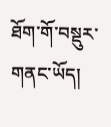ཐོག་གོ་བསྡུར་གནང་ཡོད།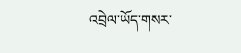འབྲེལ་ཡོད་གསར་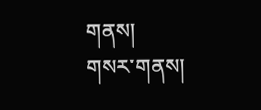གནས།
གསར་གནས།